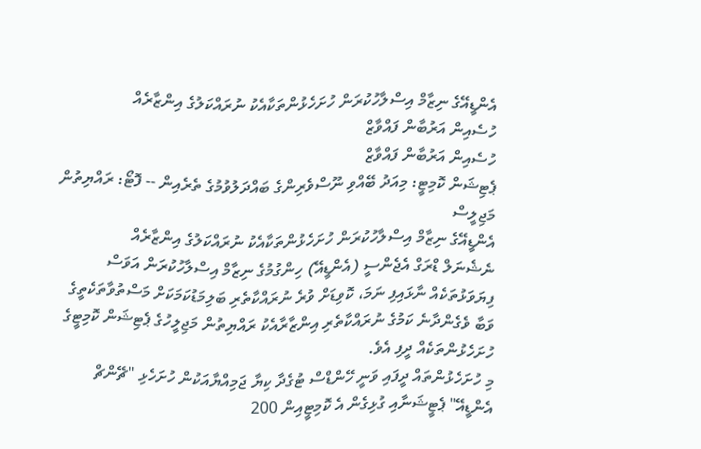އެންޑީއޭގެ ނިޒާމް އިސްލާހުކުރަން ހުށަހެޅުންތަކާއެކު ނުރައްކަލުގެ އިންޒާރެއް
ހުސެއިން އަރުބާން ފައްވާޒް
ހުސެއިން އަރުބާން ފައްވާޒް
ޕެޓިޝަން ކޮމިޓީ: މިއަދު ބޭއްވި ނޫސްވެރިންގެ ބައްދަލުވުމުގެ ތެރެއިން -- ފޮޓޯ: ރައްޔިތުން މަޖިލީސް
އެންޑީއޭގެ ނިޒާމް އިސްލާހުކުރަން ހުށަހެޅުންތަކާއެކު ނުރައްކަލުގެ އިންޒާރެއް
ނެޝެނަލް ޑްރަގް އެޖެންސީ (އެންޑީއޭ) ހިންގުމުގެ ނިޒާމް އިސްލާހުކުރަން އަވަސް ފިޔަވަޅުތަކެއް ނާޅައިފި ނަމަ، ކޮވިޑަށް ވުރެ ނުރައްކާތެރި ބަލިމަޑުކަމަކަށް މަސްތުވާތަކެތީގެ ވަބާ ވެގެންދާނެ ކަމުގެ ނުރައްކާތެރި އިންޒާރާއެކު ރައްޔިތުން މަޖިލީހުގެ ޕެޓިޝަން ކޮމިޓީގެ ހުށަހެޅުންތަކެއް ދީފި އެވެ.
މި ހުށަހެޅުންތައް ދީފައި ވަނީ ހޭންޑްސް ޓުގެދާ ކިޔާ ޖަމިއްޔާއަކުން ހުށަހެޅި "ޗޭންޗް އެންޑީއޭ" ޕެޓީޝަނާއި ގުޅިގެން އެ ކޮމިޓީއިން 200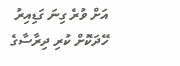އަށް ވުރެ ގިނަ ގަޑިއިރު ހޭދަކޮށް ކުރި ދިރާސާގެ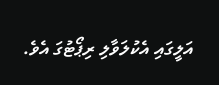އަލީގައި އެކުލަވާލި ރިޕޯޓުގަ އެވެ.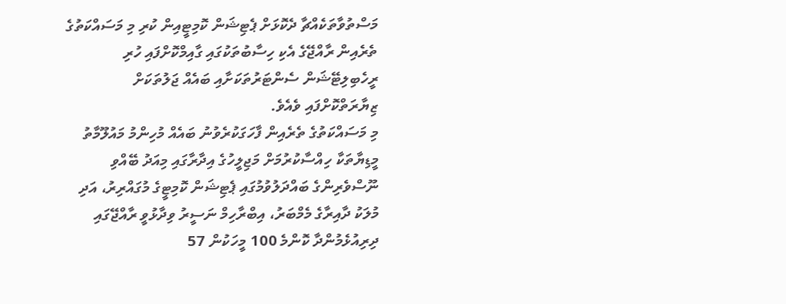މަސްތުވާތަކެއްޗާ ދެކޮޅަށް ޕެޓިޝަން ކޮމިޓީއިން ކުރި މި މަސައްކަތުގެ ތެރެއިން ރާއްޖޭގެ އެކި ހިސާބުތަކުގައި ގާއިމްކޮށްފައި ހުރި ރީހެބިލިޓޭޝަން ސެންޓަރުތަކަށާއި ބައެއް ޖަލުތަކަށް ޒިޔާރަތްކޮށްފައި ވެއެވެ.
މި މަސައްކަތުގެ ތެރެއިން ފާހަގަކުރެވުނު ބައެއް މުހިންމު މައުލޫމާތު މީޑިޔާތަކާ ހިއްސާކުރުމަށް މަޖިލީހުގެ އިދާރާގައި މިއަދު ބޭއްވި ނޫސްވެރިންގެ ބައްދަލުވުމުގައި ޕެޓިޝަން ކޮމިޓީގެ މުގައްރިރު، އަދި މުލަކު ދާއިރާގެ މެމްބަރު، އިބްރާހިމް ނަސީރު ވިދާޅުވީ ރާއްޖޭގައި ދިރިއުޅެމުންދާ ކޮންމެ 100 މީހަކުން 57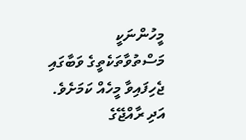މީހުންނަކީ މަސްތުވާތަކެތީގެ ވަބާގައި ޖެހިފައިވާ މީހެއް ކަމަށެވެ.
އަދި ރާއްޖޭގެ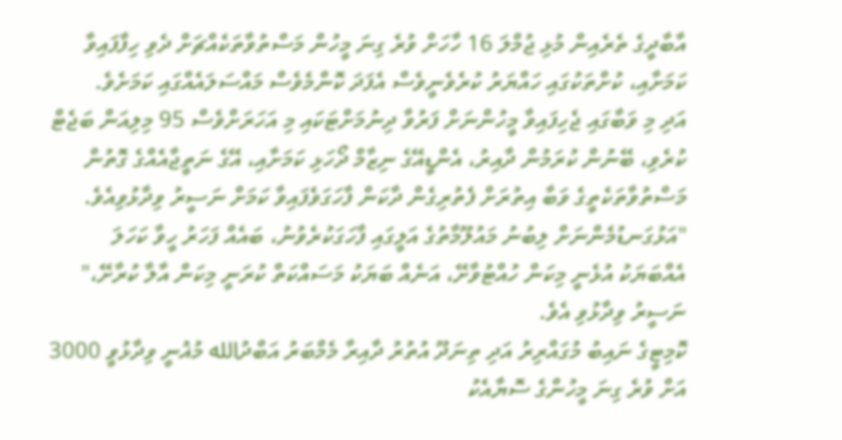އާބާދީގެ ތެރެއިން މުޅި ޖުމްލަ 16 ހާހަށް ވުރެ ގިނަ މީހުން މަސްތުވާތަކެއްޗަށް ދެވި ހިފާފައިވާ ކަމަށާއި، ކުށްތަކުގައި ހައްޔަރު ކުރެވެނީވެސް އެފަދަ ކޮންމެވެސް މައްސަލައެއްގައި ކަމަށެވެ.
އަދި މި ވަބާގައި ޖެހިފައިވާ މީހުންނަށް ފަރުވާ ދިނުމަށްޓަކައި މި އަހަރަށްވެސް 95 މިލިއަން ބަޖެޓް ކުރެވި، ބޭނުން ކުރަމުން ދާއިރު، އެންޑީއޭގެ ނިޒާމް ދޯހަޅި ކަމަށާއި، އޭގެ ނަތީޖާއެއްގެ ގޮތުން މަސްތުވާތަކެތީގެ ވަބާ އިތުރަށް ފެތުރިގެން ދާކަން ފާހަގަވެފައިވާ ކަމަށް ނަސީރު ވިދާޅުވިއެވެ.
"އަޅުގަނޑުމެންނަށް ލިބުނު މައުލޫމާތުގެ އަލީގައި ފާހަގަކުރެވުނު، ބައެއް ފަހަރު ހީވާ ކަހަލަ އެއްބަޔަކު އުޅެނީ މިކަން ހުއްޓުވާށޭ، އަނެއް ބަޔަކު މަސައްކަތް ކުރަނީ މިކަން އާލާ ކުރާށޭ،" ނަސީރު ވިދާޅުވި އެވެ.
ކޮމިޓީގެ ނައިބު މުގައްރިރު އަދި ތިނަދޫ އުތުރު ދާއިރާ މެމްބަރު އަބްދުالله މުޣުނީ ވިދާޅުވީ 3000 އަށް ވުރެ ގިނަ މީހުންގެ ސޮޔާއެކު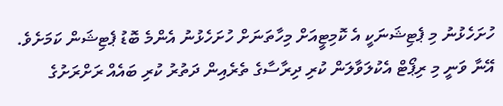ހުށަހެޅުނު މި ޕެޓިޝަނަކީ އެ ކޮމިޓީއަށް މިހާތަނަށް ހުށަހެޅުނު އެންމެ ބޮޑު ޕެޓިޝަން ކަމަށެވެ.
އޭނާ ވަނީ މި ރިޕޯޓް އެކުލަވާލަން ކުރި ދިރާސާގެ ތެރެއިން ދަތުރު ކުރި ބައެއް ރަށްރަށުގެ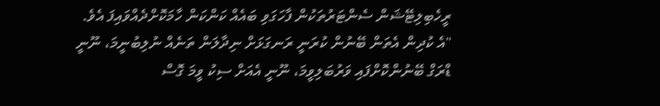ރީހެބިލިޓޭޝަން ސެންޓަރުތަކުން ފާހަގަވި ބައެއް ކަންކަން ހާމަކޮށްދެއްވައިފަ އެވެ.
"އެ ކުދިން އެތަން ބޭނުން ކުރަނީ ރަނގަޅަށް ނިދާލަން ތަނެއް ނުލިބުނީމަ، ނޫނީ ޑްރަގް ބޭނުންކޮށްފައި ވަރުބަލިވީމަ، ނޫނީ އެއަށް ސިކު ވީމަ ގޮސް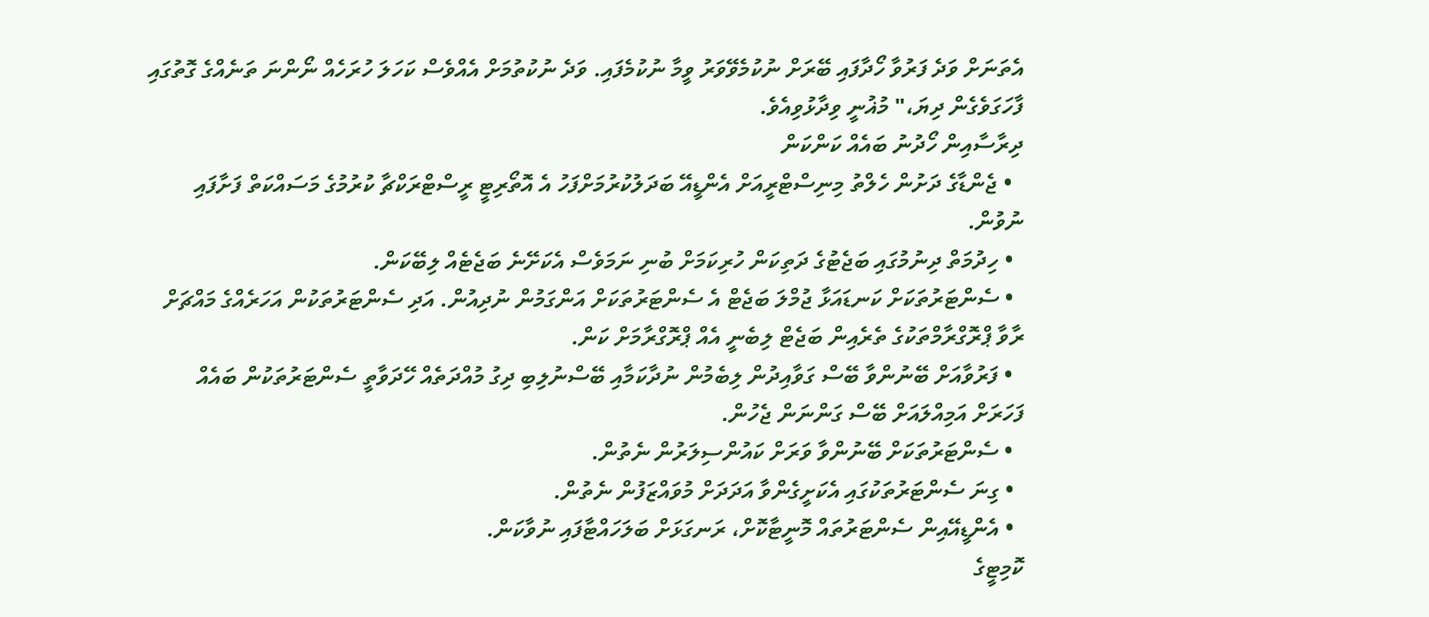އެތަނަށް ވަދެ ފަރުވާ ހޯދާފައި ބޭރަށް ނުކުމެވޭވަރު ވީމާ ނުކުމެފައި. ވަދެ ނުކުތުމަށް އެއްވެސް ކަހަލަ ހުރަހެއް ނޯންނަ ތަނެއްގެ ގޮތުގައި ފާހަގަވެގެން ދިޔަ،" މުޣުނީ ވިދާޅުވިއެވެ.
ދިރާސާއިން ހޯދުނު ބައެއް ކަންކަން
  • ޖެންޑާގެ ދަށުން ހެލްތު މިނިސްޓްރީއަށް އެންޑީއޭ ބަދަލުކުރުމަށްފަހު އެ އޮތޯރިޓީ ރީސްޓްރަކްޗާ ކުރުމުގެ މަސައްކަތް ފަށާފައި ނުވުން.
  • ހިދުމަތް ދިނުމުގައި ބަޖެޓުގެ ދަތިކަން ހުރިކަމަށް ބުނި ނަމަވެސް އެކަށޭނެ ބަޖެޓެއް ލިބޭކަން.
  • ސެންޓަރުތަކަށް ކަނޑައަޅާ ޖުމްލަ ބަޖެޓް އެ ސެންޓަރުތަކަށް އަންގަމުން ނުދިއުން. އަދި ސެންޓަރުތަކުން އަހަރެއްގެ މައްޗަށް ރާވާ ޕްރޮގްރާމްތަކުގެ ތެރެއިން ބަޖެޓް ލިބެނީ އެއް ޕްރޮގްރާމަށް ކަން.
  • ފަރުވާއަށް ބޭނުންވާ ބޭސް ގަވާއިދުން ލިބެމުން ނުދާކަމާއި ބޭސްނުލިބި ދިގު މުއްދަތެއް ހޭދަވާތީ ސެންޓަރުތަކުން ބައެއް ފަހަރަށް އަމިއްލައަށް ބޭސް ގަންނަން ޖެހުން.
  • ސެންޓަރުތަކަށް ބޭނުންވާ ވަރަށް ކައުންސިލަރުން ނެތުން.
  • ގިނަ ސެންޓަރުތަކުގައި އެކަށީގެންވާ އަދަދަށް މުވައްޒަފުން ނެތުން.
  • އެންޑީއޭއިން ސެންޓަރުތައް މޮނީޓާކޮށް، ރަނގަޅަށް ބަލަހައްޓާފައި ނުވާކަން.
ކޮމިޓީގެ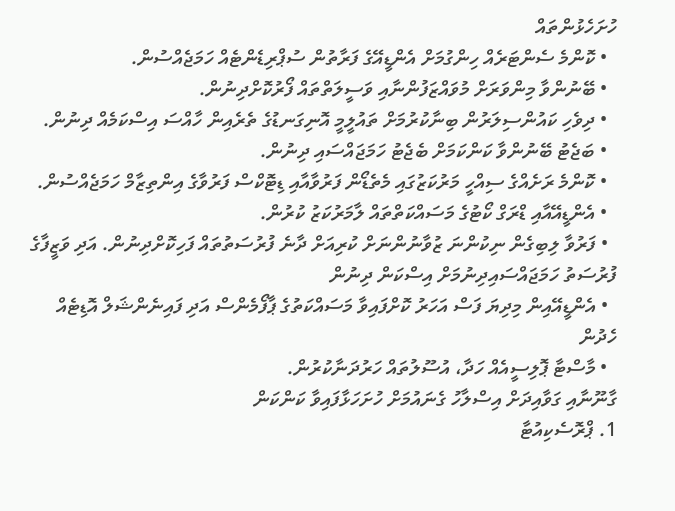ހުށަހެޅުންތައް
  • ކޮންމެ ސެންޓަރެއް ހިންގުމަށް އެންޑީއޭގެ ފަރާތުން ސުޕްރިޑެންޓެއް ހަމަޖެއްސުން.
  • ބޭނުންވާ މިންވަރަށް މުވައްޒަފުންނާއި ވަސީލަތްތައް ފޯރުކޮށްދިނުން.
  • ދިވެހި ކައުންސިލަރުން ބިނާކުރުމަށް ތައުލީމީ އޮނިގަނޑުގެ ތެރެއިން ހާއްސަ އިސްކަމެއް ދިނުން.
  • ބަޖެޓު ބޭނުންވާ ކަންކަމަށް ބެޖެޓު ހަމަޖައްސައި ދިނުން.
  • ކޮންމެ ރަށެއްގެ ސިއްހީ މަރުކަޒުގައި މެތެޑޯން ފަރުވާއާއި ޑިޓޮކްސް ފަރުވާގެ އިންތިޒާމް ހަމަޖެއްސުން.
  • އެންޑީއޭއާއި ޑްރަގް ކޯޓުގެ މަސައްކަތްތައް ލާމަރުކަޒު ކުރުން.
  • ފަރުވާ ލިބިގެން ނިކުންނަ ޒުވާނުންނަށް ކުރިއަށް ދާނެ ފުރުސަތުތައް ފަހިކޮށްދިނުން. އަދި ވަޒީފާގެ ފުރުސަތު ހަމަޖައްސައިދިނުމަށް އިސްކަން ދިނުން
  • އެންޑީއޭއިން މިދިޔަ ފަސް އަހަރު ކޮށްފައިވާ މަސައްކަތުގެ ޕާފޯމެންސް އަދި ފައިނެންޝަލް އޮޑިޓެއް ހެދުން
  • މާސްޓާ ޕޮލިސީއެއް ހަދާ، އުސޫލުތައް ހަރުދަނާކުރުން.
ގާނޫނާއި ގަވާއިދަށް އިސްލާހު ގެނައުމަށް ހުށަހަޅާފައިވާ ކަންކަން
1. ޕްރޮސެކިއުޓާ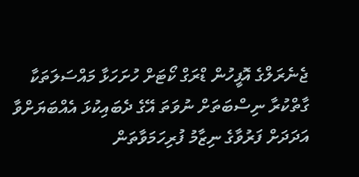ޖެނެރަލްގެ އޮފީހުން ޑްރަގް ކޯޓަށް ހުށަހަޅާ މައްސަލަތަކާ ގާތްކުރާ ނިސްބަތަށް ނުވަތަ އޭގެ ދެބައިކުޅަ އެއްބަޔަށްވާ އަދަދަށް ފަރުވާގެ ނިޒާމު ފުރިހަމަވާތަން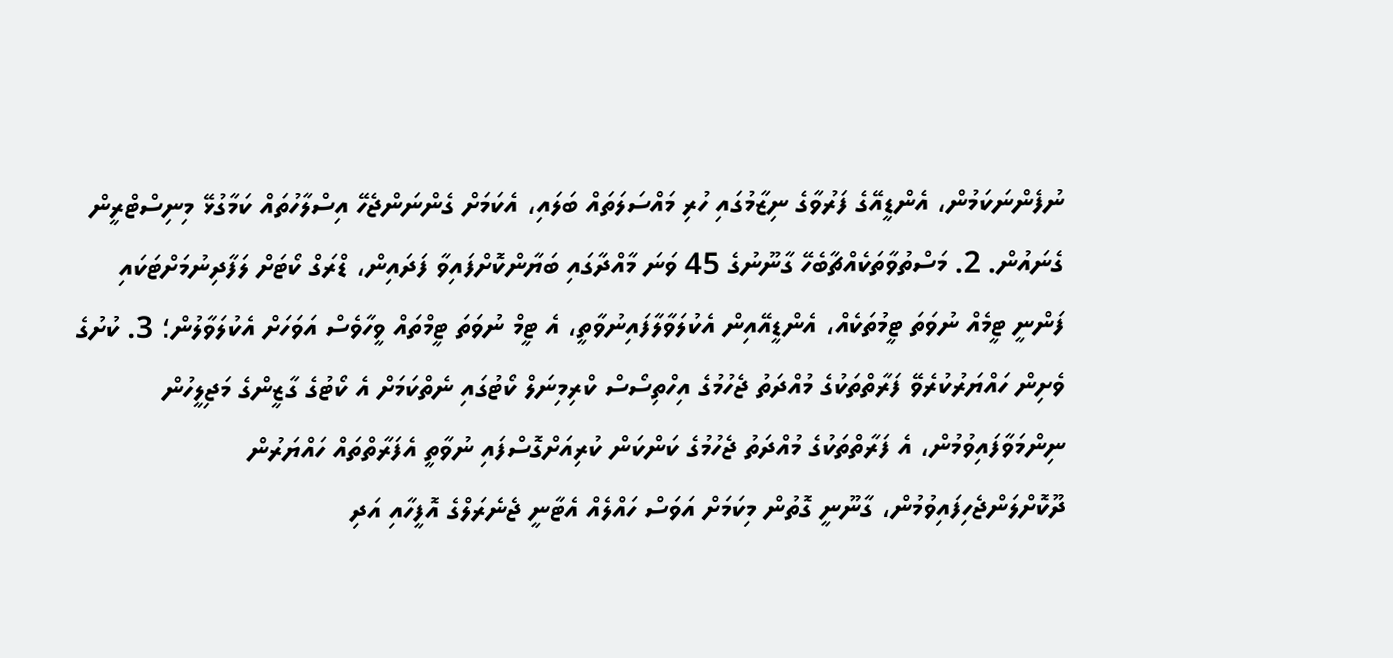ނުފެންނަކަމުން، އެންޑީއޭގެ ފަރުވާގެ ނިޒާމުގައި ހުރި މައްސަލަތައް ބަލައި، އެކަމަށް ގެންނަންޖެހޭ އިސްލާހުތައް ކަމާގުޅޭ މިނިސްޓްރީން ގެނައުން. 2. މަސްތުވާތަކެއްޗާބެހޭ ގާނޫނުގެ 45 ވަނަ މާއްދާގައި ބަޔާންކޮށްފައިވާ ފަދައިން، ޑްރަގް ކޯޓަށް ލަފާދިނުމަށްޓަކައި ފަންނީ ޓީމެއް ނުވަތަ ޓީމުތަކެއް، އެންޑީއޭއިން އެކުލަވާލާފައިނުވާތީ، އެ ޓީމް ނުވަތަ ޓީމްތައް ވީހާވެސް އަވަހަށް އެކުލަވާލުން؛ 3. ކުށުގެ ވެށިން ހައްޔަރުކުރެވޭ ފަރާތްތަކުގެ މުއްދަތު ޖެހުމުގެ އިހްތިސޯސް ކްރިމިނަލް ކޯޓުގައި ނެތްކަމަށް އެ ކޯޓުގެ ގާޒީންގެ މަޖިލީހުން ނިންމަވާފައިވުމުން، އެ ފަރާތްތަކުގެ މުއްދަތު ޖެހުމުގެ ކަންކަން ކުރިއަށްގޮސްފައި ނުވާތީ އެފަރާތްތައް ހައްޔަރުން ދޫކޮށްލަންޖެހިފައިވުމުން، ގާނޫނީ ގޮތުން މިކަމަށް އަވަސް ހައްލެއް އެޓާނީ ޖެނެރަލްގެ އޮފީހާއި އަދި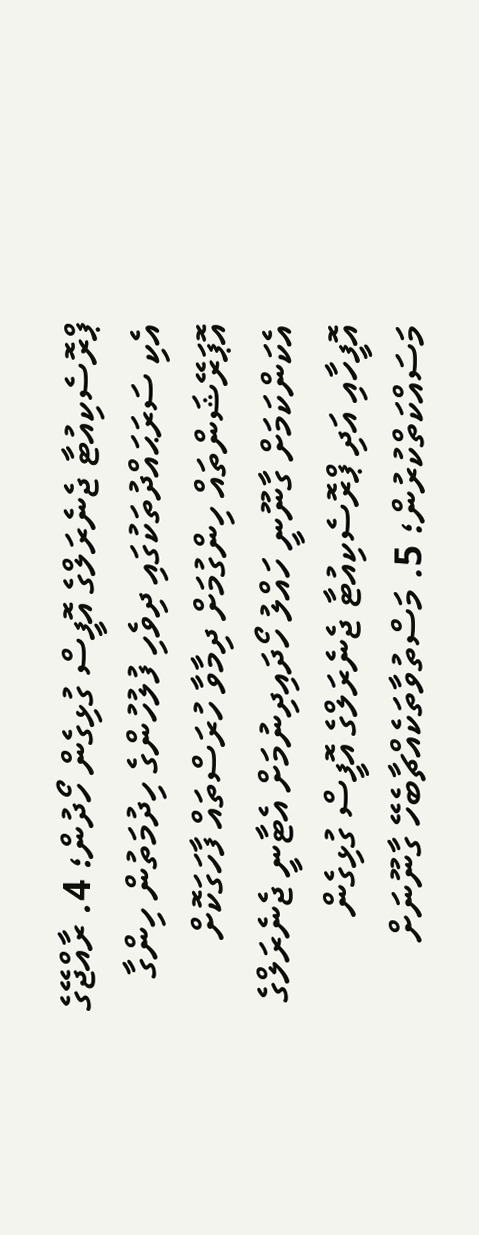ޕްރޮސެކިއުޓާ ޖެނެރަލްގެ އޮފީސް ގުޅިގެން ހޯދުން؛ 4. ރާއްޖޭގެ އެކި ސަރަޙައްދުތަކުގައި ދިވެހި ފުލުހުންގެ ހިދުމަތުން ހިންގާ އޮޕަރޭޝަންތައް ހިންގުމަށް ދިމާވާ ހުރަސްތައް ފާހަގަކޮށް އެކަންކަމަށް ގާނޫނީ ހައްލު ހޯދައިދިނުމަށް އެޓާނީ ޖެނެރަލްގެ އޮފީހާއި އަދި ޕްރޮސެކިއުޓާ ޖެނެރަލްގެ އޮފީސް ގުޅިގެން މަސައްކަތްކުރުން؛ 5. މަސްތުވާތަކެއްޗާބެހޭ ގާނޫނަށް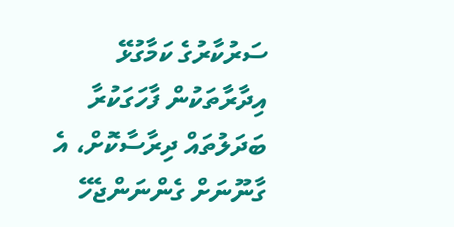ސަރުކާރުގެ ކަމާގުޅޭ އިދާރާތަކުން ފާހަގަކުރާ ބަދަލުތައް ދިރާސާކޮށް، އެ ގާނޫނަށް ގެންނަންޖެހޭ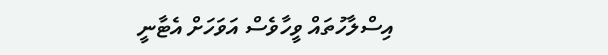އިސްލާހުތައް ވީހާވެސް އަވަހަށް އެޓާނީ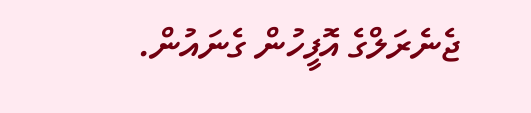ޖެނެރަލްގެ އޮފީހުން ގެނައުން.